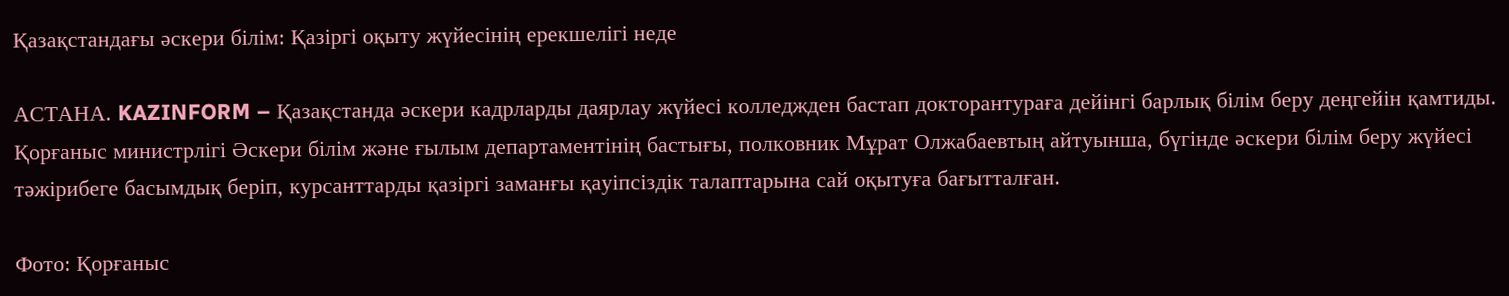Қазақстандағы әскери білім: Қазіргі оқыту жүйесінің ерекшелігі неде

АСТАНА. KAZINFORM – Қазақстанда әскери кадрларды даярлау жүйесі колледжден бастап докторантураға дейінгі барлық білім беру деңгейін қамтиды. Қорғаныс министрлігі Әскери білім және ғылым департаментінің бастығы, полковник Мұрат Олжабаевтың айтуынша, бүгінде әскери білім беру жүйесі тәжірибеге басымдық беріп, курсанттарды қазіргі заманғы қауіпсіздік талаптарына сай оқытуға бағытталған.

Фото: Қорғаныс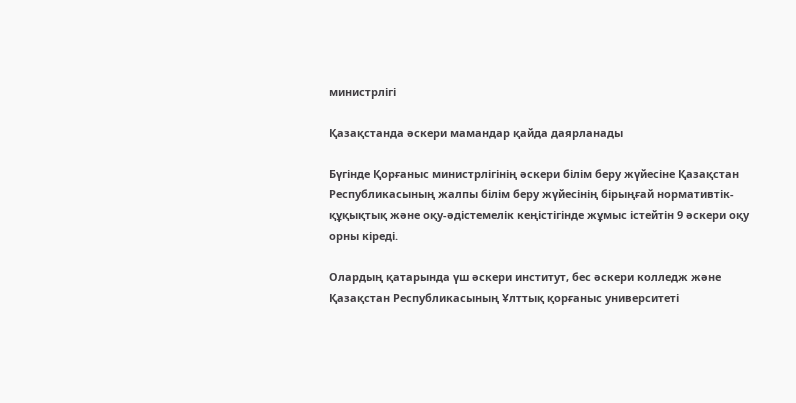министрлігі

Қазақстанда әскери мамандар қайда даярланады

Бүгінде Қорғаныс министрлігінің әскери білім беру жүйесіне Қазақстан Республикасының жалпы білім беру жүйесінің бірыңғай нормативтік-құқықтық және оқу-әдістемелік кеңістігінде жұмыс істейтін 9 әскери оқу орны кіреді.

Олардың қатарында үш әскери институт, бес әскери колледж және Қазақстан Республикасының Ұлттық қорғаныс университеті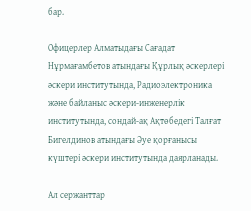бар.

Офицерлер Алматыдағы Сағадат Нұрмағамбетов атындағы Құрлық әскерлері әскери институтында, Радиоэлектроника және байланыс әскери-инженерлік институтында, сондай-ақ Ақтөбедегі Талғат Бигелдинов атындағы Әуе қорғанысы күштері әскери институтында даярланады.

Ал сержанттар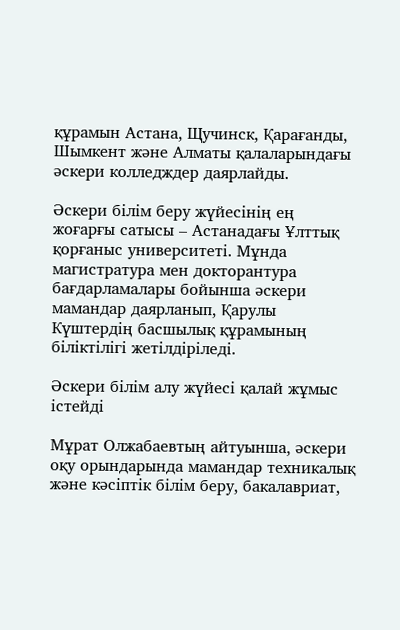құрамын Астана, Щучинск, Қарағанды, Шымкент және Алматы қалаларындағы әскери колледждер даярлайды.

Әскери білім беру жүйесінің ең жоғарғы сатысы – Астанадағы Ұлттық қорғаныс университеті. Мұнда магистратура мен докторантура бағдарламалары бойынша әскери мамандар даярланып, Қарулы Күштердің басшылық құрамының біліктілігі жетілдіріледі.

Әскери білім алу жүйесі қалай жұмыс істейді

Мұрат Олжабаевтың айтуынша, әскери оқу орындарында мамандар техникалық және кәсіптік білім беру, бакалавриат,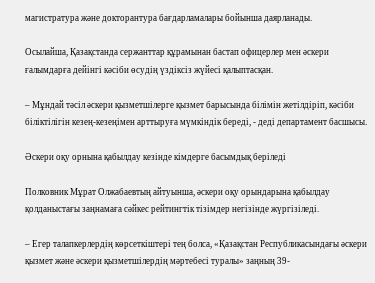магистратура және докторантура бағдарламалары бойынша даярланады.

Осылайша, Қазақстанда сержанттар құрамынан бастап офицерлер мен әскери ғалымдарға дейінгі кәсіби өсудің үздіксіз жүйесі қалыптасқан.

– Мұндай тәсіл әскери қызметшілерге қызмет барысында білімін жетілдіріп, кәсіби біліктілігін кезең-кезеңімен арттыруға мүмкіндік береді, - деді департамент басшысы.

Әскери оқу орнына қабылдау кезінде кімдерге басымдық беріледі

Полковник Мұрат Олжабаевтың айтуынша, әскери оқу орындарына қабылдау қолданыстағы заңнамаға сәйкес рейтингтік тізімдер негізінде жүргізіледі.

– Егер талапкерлердің көрсеткіштері тең болса, «Қазақстан Республикасындағы әскери қызмет және әскери қызметшілердің мәртебесі туралы» заңның 39-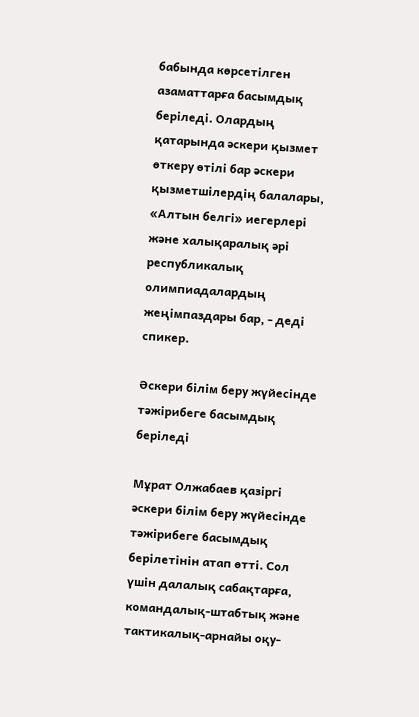бабында көрсетілген азаматтарға басымдық беріледі. Олардың қатарында әскери қызмет өткеру өтілі бар әскери қызметшілердің балалары, «Алтын белгі» иегерлері және халықаралық әрі республикалық олимпиадалардың жеңімпаздары бар, - деді спикер.

Әскери білім беру жүйесінде тәжірибеге басымдық беріледі

Мұрат Олжабаев қазіргі әскери білім беру жүйесінде тәжірибеге басымдық берілетінін атап өтті. Сол үшін далалық сабақтарға, командалық-штабтық және тактикалық-арнайы оқу-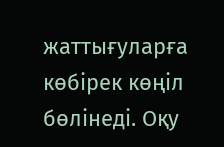жаттығуларға көбірек көңіл бөлінеді. Оқу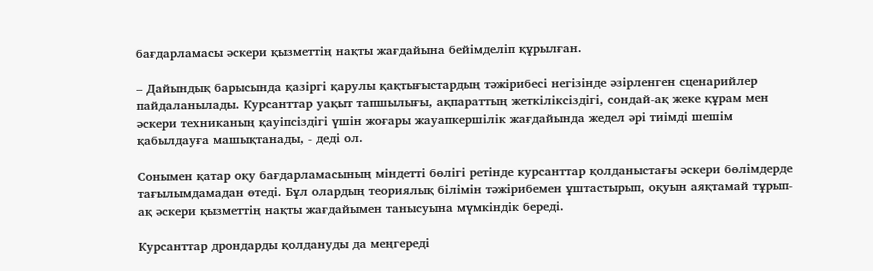бағдарламасы әскери қызметтің нақты жағдайына бейімделіп құрылған.

– Дайындық барысында қазіргі қарулы қақтығыстардың тәжірибесі негізінде әзірленген сценарийлер пайдаланылады. Курсанттар уақыт тапшылығы, ақпараттың жеткіліксіздігі, сондай-ақ жеке құрам мен әскери техниканың қауіпсіздігі үшін жоғары жауапкершілік жағдайында жедел әрі тиімді шешім қабылдауға машықтанады, - деді ол.

Сонымен қатар оқу бағдарламасының міндетті бөлігі ретінде курсанттар қолданыстағы әскери бөлімдерде тағылымдамадан өтеді. Бұл олардың теориялық білімін тәжірибемен ұштастырып, оқуын аяқтамай тұрып-ақ әскери қызметтің нақты жағдайымен танысуына мүмкіндік береді.

Курсанттар дрондарды қолдануды да меңгереді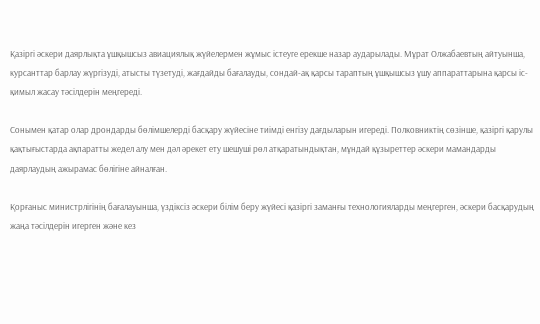Қазіргі әскери даярлықта ұшқышсыз авиациялық жүйелермен жұмыс істеуге ерекше назар аударылады. Мұрат Олжабаевтың айтуынша, курсанттар барлау жүргізуді, атысты түзетуді, жағдайды бағалауды, сондай-ақ қарсы тараптың ұшқышсыз ұшу аппараттарына қарсы іс-қимыл жасау тәсілдерін меңгереді.

Сонымен қатар олар дрондарды бөлімшелерді басқару жүйесіне тиімді енгізу дағдыларын игереді. Полковниктің сөзінше, қазіргі қарулы қақтығыстарда ақпаратты жедел алу мен дәл әрекет ету шешуші рөл атқаратындықтан, мұндай құзыреттер әскери мамандарды даярлаудың ажырамас бөлігіне айналған.

Қорғаныс министрлігінің бағалауынша, үздіксіз әскери білім беру жүйесі қазіргі заманғы технологияларды меңгерген, әскери басқарудың жаңа тәсілдерін игерген және кез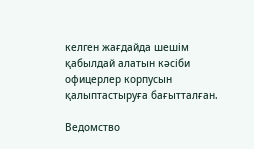келген жағдайда шешім қабылдай алатын кәсіби офицерлер корпусын қалыптастыруға бағытталған.

Ведомство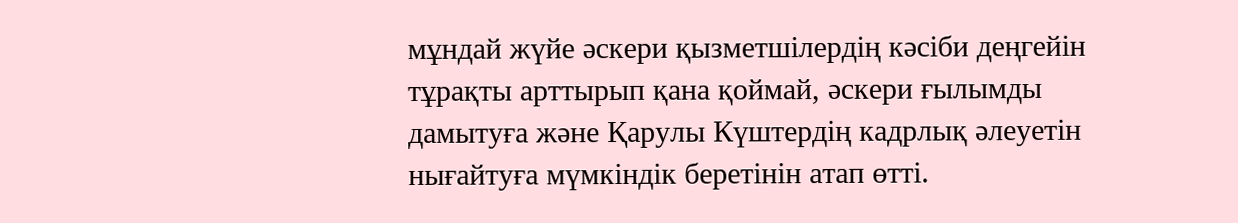мұндай жүйе әскери қызметшілердің кәсіби деңгейін тұрақты арттырып қана қоймай, әскери ғылымды дамытуға және Қарулы Күштердің кадрлық әлеуетін нығайтуға мүмкіндік беретінін атап өтті.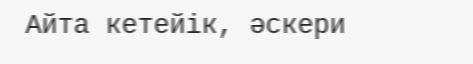Айта кетейік, әскери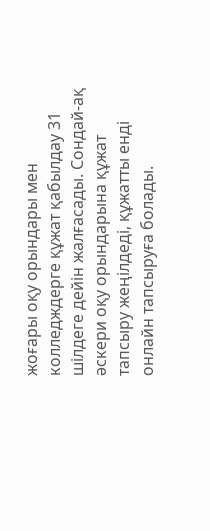жоғары оқу орындары мен колледждерге құжат қабылдау 31 шілдеге дейін жалғасады. Сондай-ақ әскери оқу орындарына құжат тапсыру жеңілдеді, құжатты енді онлайн тапсыруға болады.